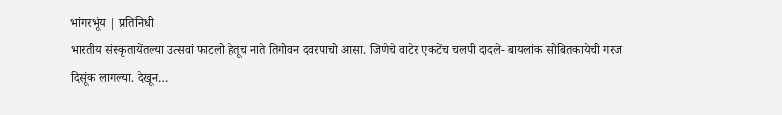भांगरभूंय | प्रतिनिधी
भारतीय संस्कृतायेंतल्या उत्सवां फाटलो हेतूच नाते तिगोवन दवरपाचो आसा. जिणेचे वाटेर एकटेंच चलपी दादले- बायलांक सोबितकायेची गरज दिसूंक लागल्या. देखून…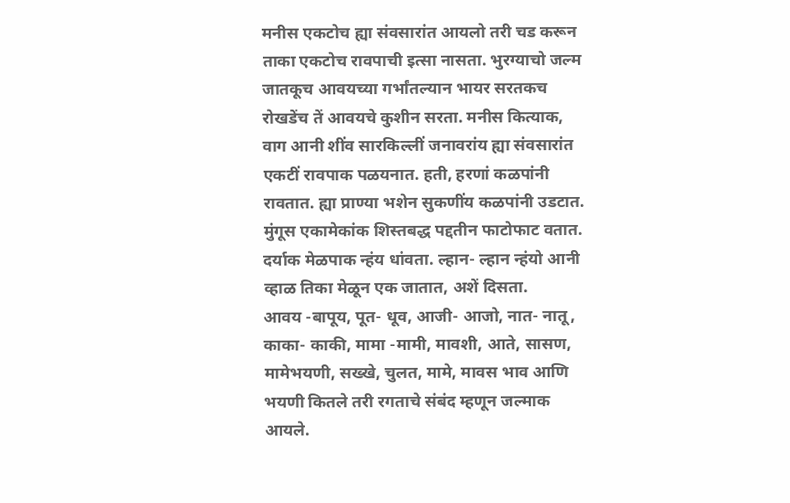मनीस एकटोच ह्या संवसारांत आयलो तरी चड करून ताका एकटोच रावपाची इत्सा नासता. भुरग्याचो जल्म जातकूच आवयच्या गर्भांतल्यान भायर सरतकच रोखडेंच तें आवयचे कुशीन सरता. मनीस कित्याक, वाग आनी शींव सारकिल्लीं जनावरांय ह्या संवसारांत एकटीं रावपाक पळयनात. हती, हरणां कळपांनी रावतात. ह्या प्राण्या भशेन सुकणींय कळपांनी उडटात. मुंगूस एकामेकांक शिस्तबद्ध पद्दतीन फाटोफाट वतात. दर्याक मेळपाक न्हंय धांवता. ल्हान- ल्हान न्हंयो आनी व्हाळ तिका मेळून एक जातात, अशें दिसता.
आवय -बापूय, पूत- धूव, आजी- आजो, नात- नातू, काका- काकी, मामा -मामी, मावशी, आते, सासण, मामेभयणी, सख्खे, चुलत, मामे, मावस भाव आणि भयणी कितले तरी रगताचे संबंद म्हणून जल्माक आयले.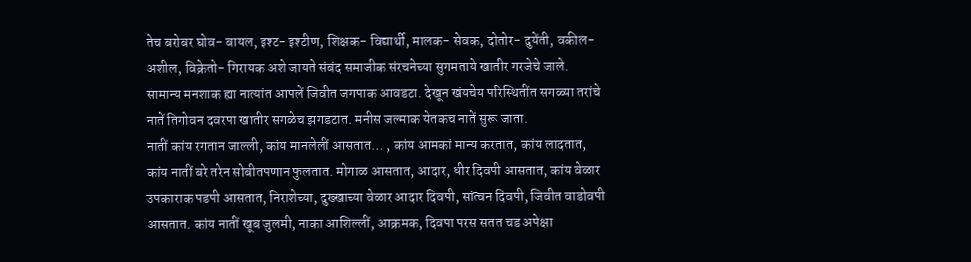तेच बरोबर घोव- बायल, इश्ट- इश्टीण, शिक्षक- विद्यार्थी, मालक- सेवक, दोतोर- दुयेंती, वकील- अशील, विक्रेतो- गिरायक अशे जायते संबंद समाजीक संरचनेच्या सुगमताये खातीर गरजेचे जाले. सामान्य मनशाक ह्या नात्यांत आपलें जिवीत जगपाक आवडटा. देखून खंयचेय परिस्थितींत सगळ्या तरांचे नातें तिगोवन दवरपा खातीर सगळेच झगडटात. मनीस जल्माक येतकच नातें सुरू जाता.
नातीं कांय रगतान जाल्ली, कांय मानलेलीं आसतात… , कांय आमकां मान्य करतात, कांय लादतात, कांय नातीं बरे तरेन सोबीतपणान फुलतात. मोगाळ आसतात, आदार, धीर दिवपी आसतात, कांय वेळार उपकाराक पडपी आसतात, निराशेच्या, दुख्खाच्या वेळार आदार दिवपी, सांत्वन दिवपी, जिवीत वाडोवपी आसतात. कांय नातीं खूब जुलमी, नाका आशिल्लीं, आक्रमक, दिवपा परस सतत चड अपेक्षा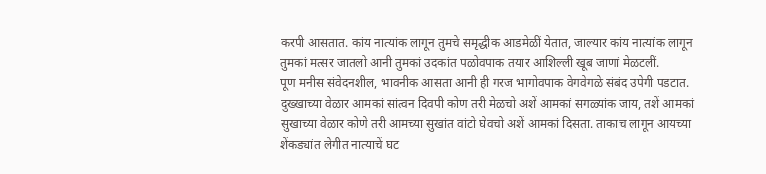करपी आसतात. कांय नात्यांक लागून तुमचे समृद्धीक आडमेळीं येतात, जाल्यार कांय नात्यांक लागून तुमकां मत्सर जातलो आनी तुमकां उदकांत पळोवपाक तयार आशिल्ली खूब जाणां मेळटलीं.
पूण मनीस संवेदनशील, भावनीक आसता आनी ही गरज भागोवपाक वेगवेगळे संबंद उपेगी पडटात. दुख्खाच्या वेळार आमकां सांत्वन दिवपी कोण तरी मेळचो अशें आमकां सगळ्यांक जाय, तशें आमकां सुखाच्या वेळार कोणे तरी आमच्या सुखांत वांटो घेवचो अशें आमकां दिसता. ताकाच लागून आयच्या शेंकड्यांत लेगीत नात्याचें घट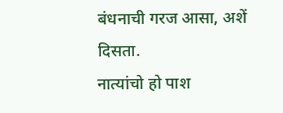बंधनाची गरज आसा, अशें दिसता.
नात्यांचो हो पाश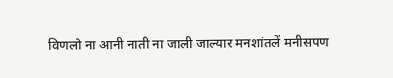विणलो ना आनी नाती ना जाली जाल्यार मनशांतलें मनीसपण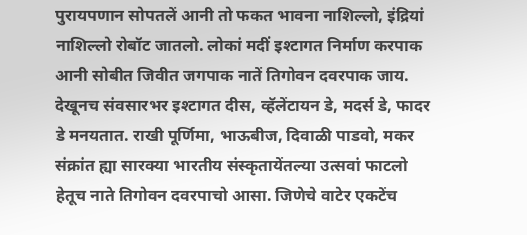पुरायपणान सोपतलें आनी तो फकत भावना नाशिल्लो, इंद्रियां नाशिल्लो रोबॉट जातलो. लोकां मदीं इश्टागत निर्माण करपाक आनी सोबीत जिवीत जगपाक नातें तिगोवन दवरपाक जाय. देखूनच संवसारभर इश्टागत दीस, व्हॅलेंटायन डे, मदर्स डे, फादर डे मनयतात. राखी पूर्णिमा, भाऊबीज, दिवाळी पाडवो, मकर संक्रांत ह्या सारक्या भारतीय संस्कृतायेंतल्या उत्सवां फाटलो हेतूच नाते तिगोवन दवरपाचो आसा. जिणेचे वाटेर एकटेंच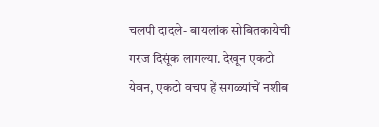चलपी दादले- बायलांक सोबितकायेची गरज दिसूंक लागल्या. देखून एकटो येवन, एकटो वचप हें सगळ्यांचें नशीब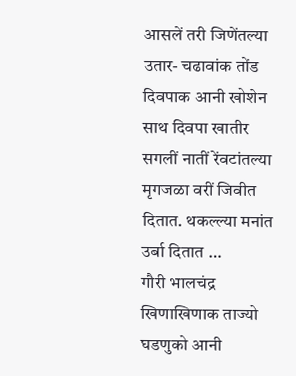आसलें तरी जिणेंतल्या उतार- चढावांक तोंड दिवपाक आनी खोशेन साथ दिवपा खातीर सगलीं नातीं रेंवटांतल्या मृगजळा वरीं जिवीत दितात. थकल्ल्या मनांत उर्बा दितात …
गौरी भालचंद्र
खिणाखिणाक ताज्यो घडणुको आनी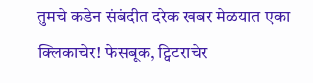तुमचे कडेन संबंदीत दरेक खबर मेळयात एका क्लिकाचेर! फेसबूक, ट्विटराचेर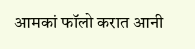आमकां फॉलो करात आनी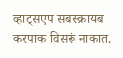व्हाट्सएप सबस्क्रायब करपाक विसरूं नाकात.